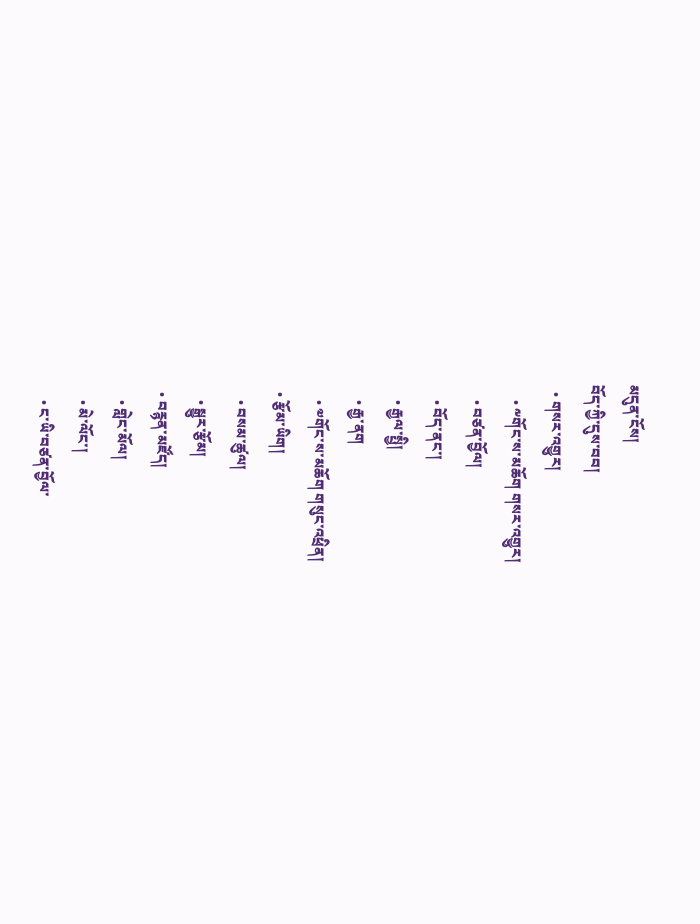མདུན་ངོས།
བོད་ཀྱི་དུས་བབ།
  • གསར་འགྱུར།
    • ༸གོང་ས་མཆོག གསར་འགྱུར།
    • བཙན་བྱོལ།
    • བོད་ནང་།
    • རྒྱལ་སྤྱི།
    • རྒྱ་ནག
    • ༧གོང་ས་མཆོག གསུང་འཕྲིན།
  • རྩོམ་ཡིག།
    • བསམ་ཚུལ།
    • སྒྱུར་རྩོམ།
  • བརྙན་མཛོད།
    • གླེང་མོལ།
    • མེ་ལོང་།
    • ང་ཡི་བཙན་བྱོལ་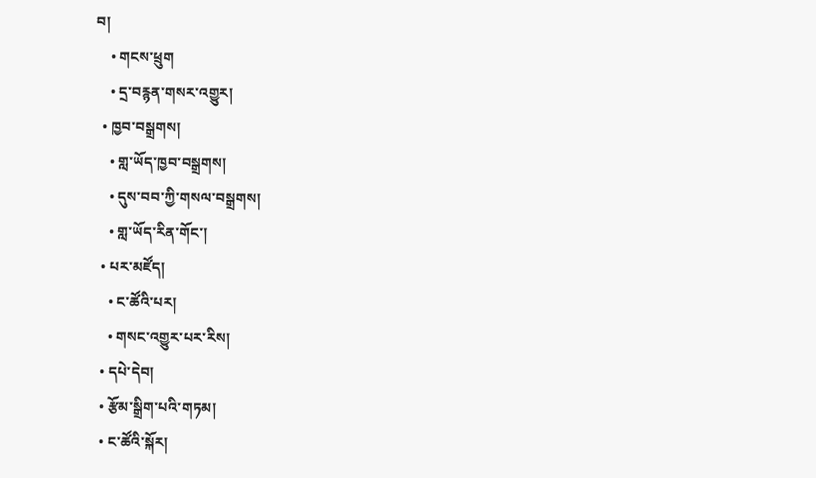བ།
    • གངས་ཕྲུག
    • དྲ་བརྙན་གསར་འགྱུར།
  • ཁྱབ་བསྒྲགས།
    • གླ་ཡོད་ཁྱབ་བསྒྲགས།
    • དུས་བབ་ཀྱི་གསལ་བསྒྲགས།
    • གླ་ཡོད་རིན་གོང་།
  • པར་མཛོད།
    • ང་ཚོའི་པར།
    • གསང་འགྱུར་པར་རིས།
  • དཔེ་དེབ།
  • རྩོམ་སྒྲིག་པའི་གཏམ།
  • ང་ཚོའི་སྐོར།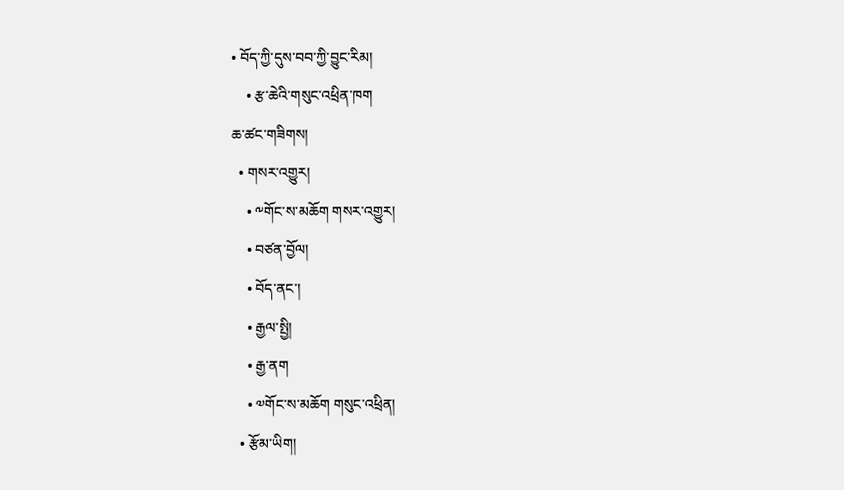• བོད་ཀྱི་དུས་བབ་ཀྱི་བྱུང་རིམ།
    • རྩ་ཆེའི་གསུང་འཕྲིན་ཁག
ཆ་ཚང་གཟིགས།
  • གསར་འགྱུར།
    • ༸གོང་ས་མཆོག གསར་འགྱུར།
    • བཙན་བྱོལ།
    • བོད་ནང་།
    • རྒྱལ་སྤྱི།
    • རྒྱ་ནག
    • ༧གོང་ས་མཆོག གསུང་འཕྲིན།
  • རྩོམ་ཡིག།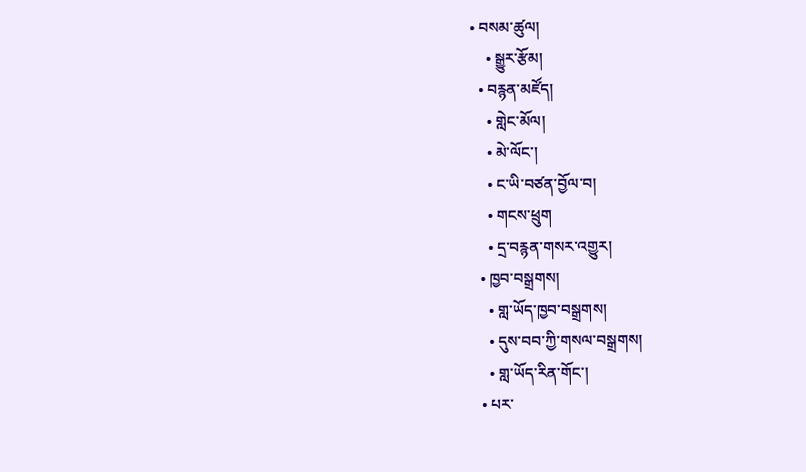• བསམ་ཚུལ།
    • སྒྱུར་རྩོམ།
  • བརྙན་མཛོད།
    • གླེང་མོལ།
    • མེ་ལོང་།
    • ང་ཡི་བཙན་བྱོལ་བ།
    • གངས་ཕྲུག
    • དྲ་བརྙན་གསར་འགྱུར།
  • ཁྱབ་བསྒྲགས།
    • གླ་ཡོད་ཁྱབ་བསྒྲགས།
    • དུས་བབ་ཀྱི་གསལ་བསྒྲགས།
    • གླ་ཡོད་རིན་གོང་།
  • པར་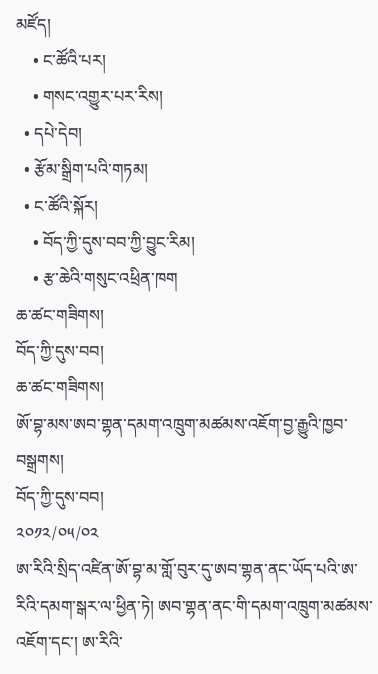མཛོད།
    • ང་ཚོའི་པར།
    • གསང་འགྱུར་པར་རིས།
  • དཔེ་དེབ།
  • རྩོམ་སྒྲིག་པའི་གཏམ།
  • ང་ཚོའི་སྐོར།
    • བོད་ཀྱི་དུས་བབ་ཀྱི་བྱུང་རིམ།
    • རྩ་ཆེའི་གསུང་འཕྲིན་ཁག
ཆ་ཚང་གཟིགས།
བོད་ཀྱི་དུས་བབ།
ཆ་ཚང་གཟིགས།
ཨོ་བྷ་མས་ཨབ་གྷན་དམག་འཁྲུག་མཚམས་འཇོག་བྱ་རྒྱུའི་ཁྱབ་བསྒྲགས།
བོད་ཀྱི་དུས་བབ།
༢༠༡༢/༠༥/༠༢
ཨ་རིའི་སྲིད་འཛིན་ཨོ་བྷ་མ་གློ་བུར་དུ་ཨབ་གྷན་ནང་ཡོད་པའི་ཨ་རིའི་དམག་སྒར་ལ་ཕྱིན་ཏེ། ཨབ་གྷན་ནང་གི་དམག་འཁྲུག་མཚམས་འཇོག་དང་། ཨ་རིའི་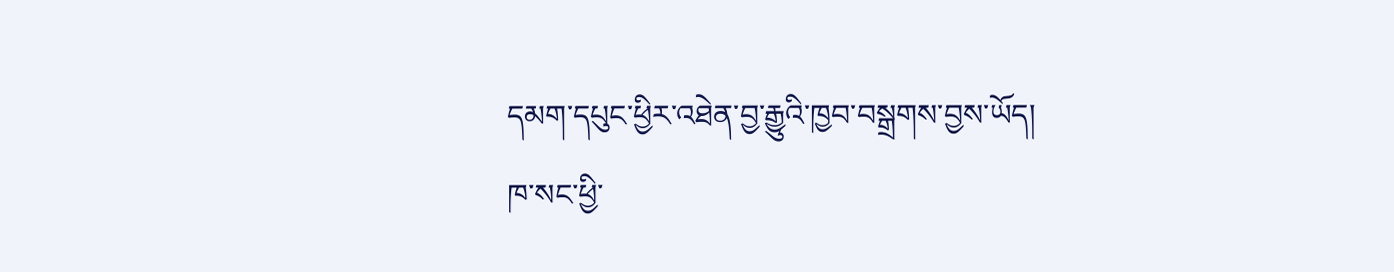དམག་དཔུང་ཕྱིར་འཐེན་བྱ་རྒྱུའི་ཁྱབ་བསྒྲགས་བྱས་ཡོད།
ཁ་སང་ཕྱི་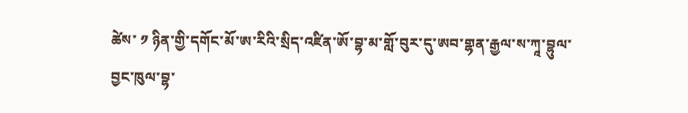ཚེས་ ༡ ཉིན་གྱི་དགོང་མོ་ཨ་རིའི་སྲིད་འཛིན་ཨོ་བྷ་མ་གློ་བུར་དུ་ཨབ་གྷན་རྒྱལ་ས་ཀཱ་བྷུལ་བྱང་ཁུལ་བྷ་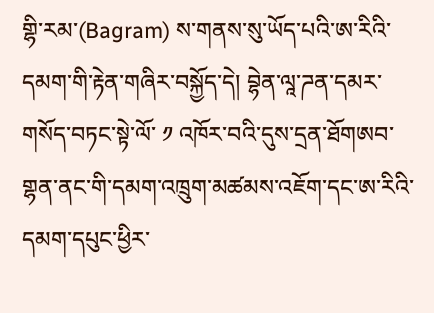གྷི་རམ་(Bagram) ས་གནས་སུ་ཡོད་པའི་ཨ་རིའི་དམག་གི་རྟེན་གཞིར་བསྐྱོད་དེ། བྷེན་ལཱ་ཌན་དམར་གསོད་བཏང་སྟེ་ལོ་ ༡ འཁོར་བའི་དུས་དྲན་ཐོགཨབ་གྷན་ནང་གི་དམག་འཁྲུག་མཚམས་འཇོག་དང་ཨ་རིའི་དམག་དཔུང་ཕྱིར་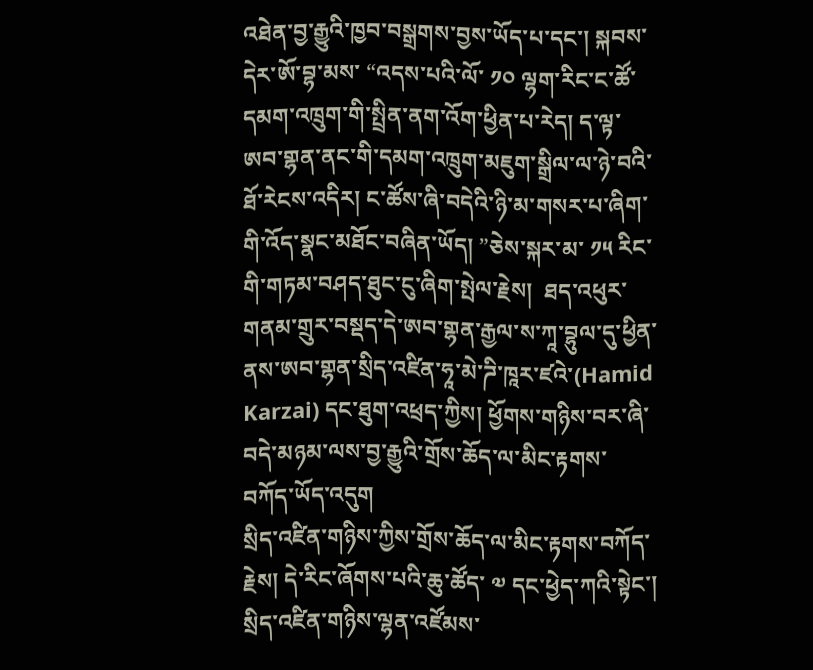འཐེན་བྱ་རྒྱུའི་ཁྱབ་བསྒྲགས་བྱས་ཡོད་པ་དང་། སྐབས་དེར་ཨོ་བྷ་མས་ “འདས་པའི་ལོ་ ༡༠ ལྷག་རིང་ང་ཚོ་དམག་འཁྲུག་གི་སྤྲིན་ནག་འོག་ཕྱིན་པ་རེད། ད་ལྟ་ཨབ་གྷན་ནང་གི་དམག་འཁྲུག་མཇུག་སྒྲིལ་ལ་ཉེ་བའི་ཐོ་རེངས་འདིར། ང་ཚོས་ཞི་བདེའི་ཉི་མ་གསར་པ་ཞིག་གི་འོད་སྣང་མཐོང་བཞིན་ཡོད། ”ཅེས་སྐར་མ་ ༡༥ རིང་གི་གཏམ་བཤད་ཐུང་ངུ་ཞིག་སྤེལ་རྗེས།  ཐད་འཕུར་གནམ་གྲུར་བསྡད་དེ་ཨབ་གྷན་རྒྱལ་ས་ཀཱ་བྷུལ་དུ་ཕྱིན་ནས་ཨབ་གྷན་སྲིད་འཛིན་ཧཱ་མེ་ཌི་ཁཱར་ཛའེ་(Hamid Karzai) དང་ཐུག་འཕྲད་ཀྱིས། ཕྱོགས་གཉིས་བར་ཞི་བདེ་མཉམ་ལས་བྱ་རྒྱུའི་གྲོས་ཆོད་ལ་མིང་རྟགས་བཀོད་ཡོད་འདུག
སྲིད་འཛིན་གཉིས་ཀྱིས་གྲོས་ཆོད་ལ་མིང་རྟགས་བཀོད་རྗེས། དེ་རིང་ཞོགས་པའི་ཆུ་ཚོད་ ༧ དང་ཕྱེད་ཀའི་སྟེང་། སྲིད་འཛིན་གཉིས་ལྷན་འཛོམས་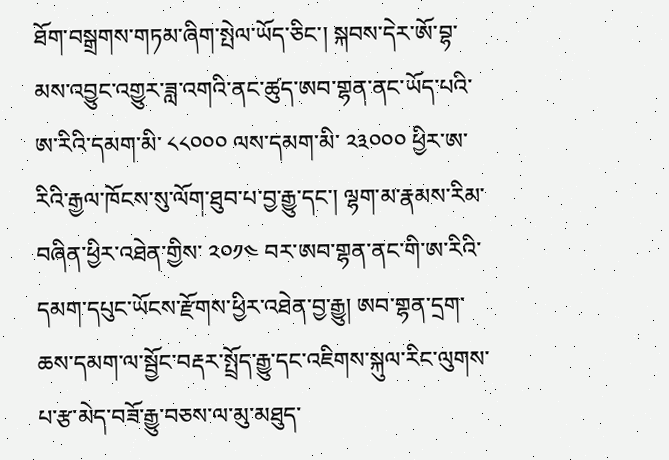ཐོག་བསྒྲགས་གཏམ་ཞིག་སྤེལ་ཡོད་ཅིང་། སྐབས་དེར་ཨོ་བྷ་མས་འབྱུང་འགྱུར་ཟླ་འགའི་ནང་ཚུད་ཨབ་གྷན་ནང་ཡོད་པའི་ཨ་རིའི་དམག་མི་ ༨༨༠༠༠ ལས་དམག་མི་ ༢༣༠༠༠ ཕྱིར་ཨ་རིའི་རྒྱལ་ཁོངས་སུ་ལོག་ཐུབ་པ་བྱ་རྒྱུ་དང་། ལྷག་མ་རྣམས་རིམ་བཞིན་ཕྱིར་འཐེན་གྱིས་ ༢༠༡༤ བར་ཨབ་གྷན་ནང་གི་ཨ་རིའི་དམག་དཔུང་ཡོངས་རྫོགས་ཕྱིར་འཐེན་བྱ་རྒྱུ། ཨབ་གྷན་དྲག་ཆས་དམག་ལ་སྦྱོང་བརྡར་སྤྲོད་རྒྱུ་དང་འཇིགས་སྐུལ་རིང་ལུགས་པ་རྩ་མེད་བཟོ་རྒྱུ་བཅས་ལ་མུ་མཐུད་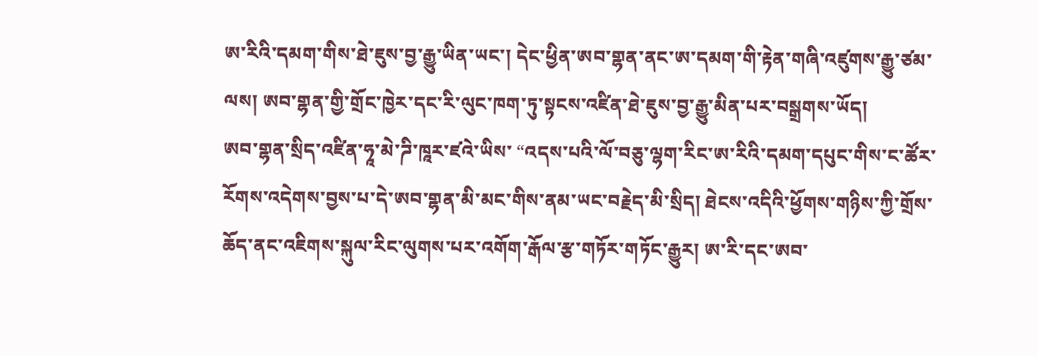ཨ་རིའི་དམག་གིས་ཐེ་ཇུས་བྱ་རྒྱུ་ཡིན་ཡང་། དེང་ཕྱིན་ཨབ་གྷན་ནང་ཨ་དམག་གི་རྟེན་གཞི་འཛུགས་རྒྱུ་ཙམ་ལས། ཨབ་གྷན་གྱི་གྲོང་ཁྱེར་དང་རི་ལུང་ཁག་ཏུ་སྟངས་འཛིན་ཐེ་ཇུས་བྱ་རྒྱུ་མིན་པར་བསྒྲགས་ཡོད།
ཨབ་གྷན་སྲིད་འཛིན་ཧཱ་མེ་ཌི་ཁཱར་ཛའེ་ཡིས་ “འདས་པའི་ལོ་བཅུ་ལྷག་རིང་ཨ་རིའི་དམག་དཔུང་གིས་ང་ཚོར་རོགས་འདེགས་བྱས་པ་དེ་ཨབ་གྷན་མི་མང་གིས་ནམ་ཡང་བརྗེད་མི་སྲིད། ཐེངས་འདིའི་ཕྱོགས་གཉིས་ཀྱི་གྲོས་ཆོད་ནང་འཇིགས་སྐུལ་རིང་ལུགས་པར་འགོག་རྒོལ་རྩ་གཏོར་གཏོང་རྒྱུར། ཨ་རི་དང་ཨབ་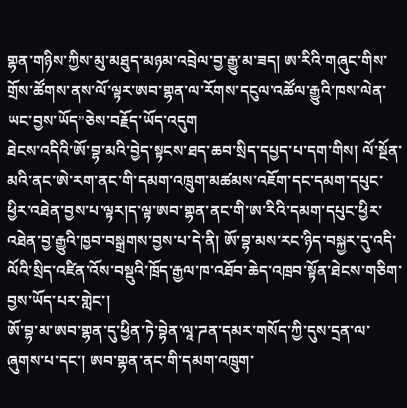གྷན་གཉིས་ཀྱིས་མུ་མཐུད་མཉམ་འབྲེལ་བྱ་རྒྱུ་མ་ཟད། ཨ་རིའི་གཞུང་གིས་གྲོས་ཚོགས་ནས་ལོ་ལྟར་ཨབ་གྷན་ལ་རོགས་དངུལ་འཚོལ་རྒྱུའི་ཁས་ལེན་ཡང་བྱས་ཡོད”ཅེས་བརྗོད་ཡོད་འདུག
ཐེངས་འདིའི་ཨོ་བྷ་མའི་བྱེད་སྟངས་ཐད་ཆབ་སྲིད་དཔྱད་པ་དག་གིས། ལོ་སྔོན་མའི་ནང་ཨེ་རག་ནང་གི་དམག་འཁྲུག་མཚམས་འཇོག་དང་དམག་དཔུང་ཕྱིར་འཐེན་བྱས་པ་ལྟར།ད་ལྟ་ཨབ་གྷན་ནང་གི་ཨ་རིའི་དམག་དཔུང་ཕྱིར་འཐེན་བྱ་རྒྱུའི་ཁྱབ་བསྒྲགས་བྱས་པ་དེ་ནི། ཨོ་བྷ་མས་རང་ཉིད་བསྐྱར་དུ་འདི་ལོའི་སྲིད་འཛིན་འོས་བསྡུའི་ཁྲོད་རྒྱལ་ཁ་འཐོབ་ཆེད་འཁྲབ་སྟོན་ཐེངས་གཅིག་བྱས་ཡོད་པར་གླེང་།
ཨོ་བྷ་མ་ཨབ་གྷན་དུ་ཕྱིན་ཏེ་བྷེན་ལཱ་ཌན་དམར་གསོད་ཀྱི་དུས་དྲན་ལ་ཞུགས་པ་དང་། ཨབ་གྷན་ནང་གི་དམག་འཁྲུག་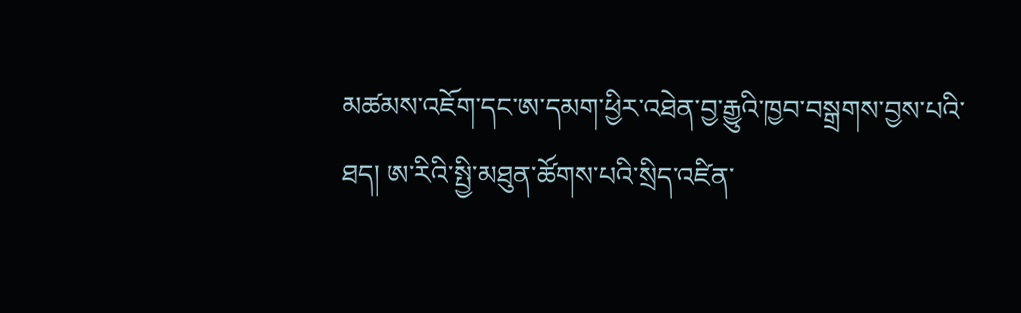མཚམས་འཇོག་དང་ཨ་དམག་ཕྱིར་འཐེན་བྱ་རྒྱུའི་ཁྱབ་བསྒྲགས་བྱས་པའི་ཐད། ཨ་རིའི་སྤྱི་མཐུན་ཚོགས་པའི་སྲིད་འཛིན་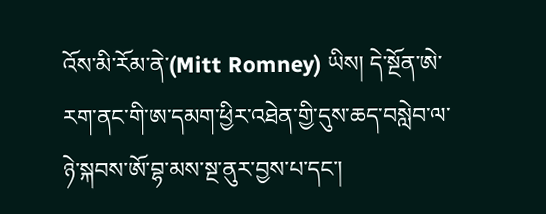འོས་མི་རོམ་ནེ་(Mitt Romney) ཡིས། དེ་སྔོན་ཨེ་རག་ནང་གི་ཨ་དམག་ཕྱིར་འཐེན་གྱི་དུས་ཆད་བསླེབ་ལ་ཉེ་སྐབས་ཨོ་བྷ་མས་སྔ་ནུར་བྱས་པ་དང་།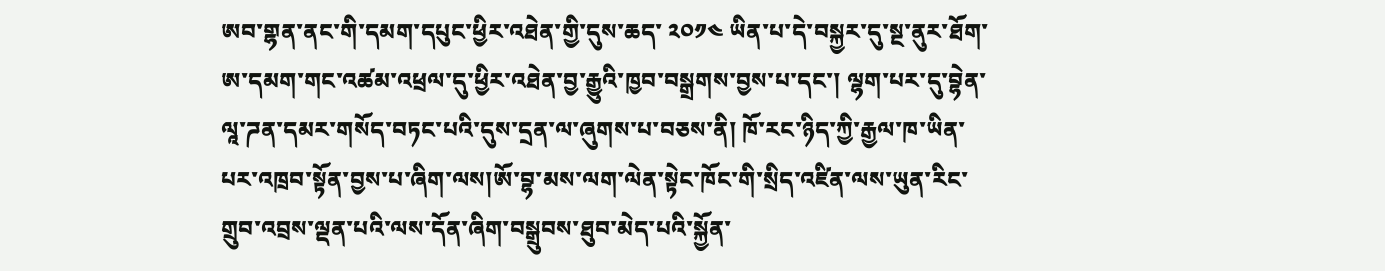ཨབ་གྷན་ནང་གི་དམག་དཔུང་ཕྱིར་འཐེན་གྱི་དུས་ཆད་ ༢༠༡༤ ཡིན་པ་དེ་བསྐྱར་དུ་སྔ་ནུར་ཐོག་ཨ་དམག་གང་འཚམ་འཕྲལ་དུ་ཕྱིར་འཐེན་བྱ་རྒྱུའི་ཁྱབ་བསྒྲགས་བྱས་པ་དང་། ལྷག་པར་དུ་བྷེན་ལཱ་ཌན་དམར་གསོད་བཏང་པའི་དུས་དྲན་ལ་ཞུགས་པ་བཅས་ནི། ཁོ་རང་ཉིད་ཀྱི་རྒྱལ་ཁ་ཡིན་པར་འཁྲབ་སྟོན་བྱས་པ་ཞིག་ལས།ཨོ་བྷ་མས་ལག་ལེན་སྟེང་ཁོང་གི་སྲིད་འཛིན་ལས་ཡུན་རིང་གྲུབ་འབྲས་ལྡན་པའི་ལས་དོན་ཞིག་བསྒྲུབས་ཐུབ་མེད་པའི་སྐྱོན་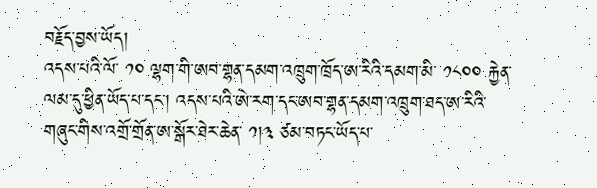བརྗོད་བྱས་ཡོད།
འདས་པའི་ལོ་ ༡༠ ལྷག་གི་ཨབ་གྷན་དམག་འཁྲུག་ཁྲོད་ཨ་རིའི་དམག་མི་ ༡༨༠༠ རྐྱེན་ལམ་དུ་ཕྱིན་ཡོད་པ་དང་། འདས་པའི་ཨེ་རག་དང་ཨབ་གྷན་དམག་འཁྲུག་ཐད་ཨ་རིའི་གཞུང་གིས་འགྲོ་གྲོན་ཨ་སྒོར་ཐེར་ཆེན་ ༡།༣ ཙམ་བཏང་ཡོད་པ་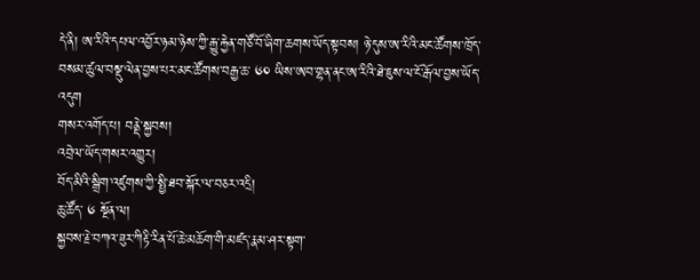དེ་ནི། ཨ་རིའི་དཔལ་འབྱོར་ཉམ་ཉེས་ཀྱི་རྒྱུ་རྐྱེན་གཙོ་བོ་ཞིག་ཆགས་ཡོད་སྟབས། ཉེ་དུས་ཨ་རིའི་མང་ཚོགས་ཁྲོད་བསམ་ཚུལ་བསྡུ་ལེན་བྱས་པར་མང་ཚོགས་བརྒྱ་ཆ་ ༦༠ ཡིས་ཨབ་གྷན་ནང་ཨ་རིའི་ཐེ་ཇུས་ལ་ངོ་རྒོལ་བྱས་ཡོད་འདུག
གསར་འགོད་པ། བནྡེ་སྐྱབས།
འབྲེལ་ཡོད་གསར་འགྱུར།
བོད་མིའི་སྒྲིག་འཛུགས་ཀྱི་སྤྱི་ཐབ་སྐོར་ལ་བཅར་འདྲི།
ཆུ་ཚོད་ ༦ སྔོན་ལ།
སྐྱབས་རྗེ་བཀའ་ཟུར་ཀིརྟི་རིན་པོ་ཆེ་མཆོག་གི་མཛད་རྣམ་ཤར་སྟག་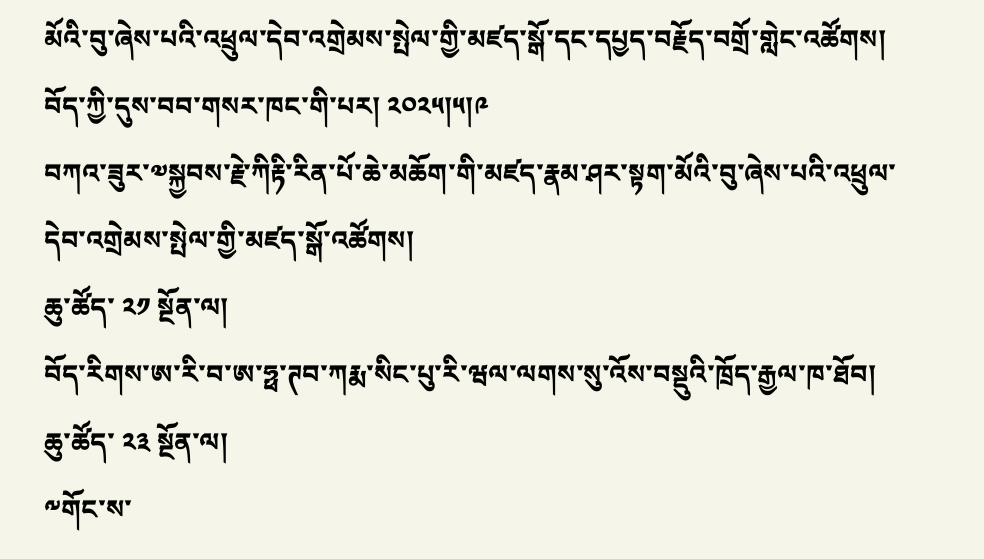མོའི་བུ་ཞེས་པའི་འཕྲུལ་དེབ་འགྲེམས་སྤེལ་གྱི་མཛད་སྒོ་དང་དཔྱད་བརྗོད་བགྲོ་གླེང་འཚོགས། བོད་ཀྱི་དུས་བབ་གསར་ཁང་གི་པར། ༢༠༢༥།༥།༩
བཀའ་ཟུར་༧སྐྱབས་རྗེ་ཀིརྟི་རིན་པོ་ཆེ་མཆོག་གི་མཛད་རྣམ་ཤར་སྟག་མོའི་བུ་ཞེས་པའི་འཕྲུལ་དེབ་འགྲེམས་སྤེལ་གྱི་མཛད་སྒོ་འཚོགས།
ཆུ་ཚོད་ ༢༡ སྔོན་ལ།
བོད་རིགས་ཨ་རི་བ་ཨ་ཧྥ་ཊབ་ཀརྨ་སིང་པུ་རི་ཝལ་ལགས་སུ་འོས་བསྡུའི་ཁྲོད་རྒྱལ་ཁ་ཐོབ།
ཆུ་ཚོད་ ༢༣ སྔོན་ལ།
༸གོང་ས་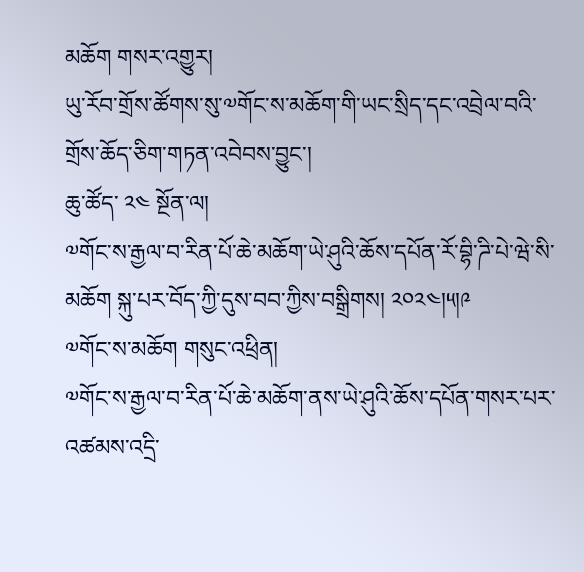མཆོག གསར་འགྱུར།
ཡུ་རོབ་གྲོས་ཚོགས་སུ་༧གོང་ས་མཆོག་གི་ཡང་སྲིད་དང་འབྲེལ་བའི་གྲོས་ཆོད་ཅིག་གཏན་འབེབས་བྱུང་།
ཆུ་ཚོད་ ༢༤ སྔོན་ལ།
༧གོང་ས་རྒྱལ་བ་རིན་པོ་ཆེ་མཆོག་ཡེ་ཤུའི་ཆོས་དཔོན་རོ་བྷི་ཌི་པེ་ཝེ་སི་མཆོག སྐུ་པར་བོད་ཀྱི་དུས་བབ་ཀྱིས་བསྒྲིགས། ༢༠༢༤།༥།༩
༧གོང་ས་མཆོག གསུང་འཕྲིན།
༧གོང་ས་རྒྱལ་བ་རིན་པོ་ཆེ་མཆོག་ནས་ཡེ་ཤུའི་ཆོས་དཔོན་གསར་པར་འཚམས་འདྲི་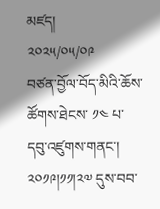མཛད།
༢༠༢༥/༠༥/༠༩
བཙན་བྱོལ་བོད་མིའི་ཆོས་ཚོགས་ཐེངས་ ༡༤ པ་དབུ་འཛུགས་གནང་། ༢༠༡༩།༡༡།༢༧ དུས་བབ་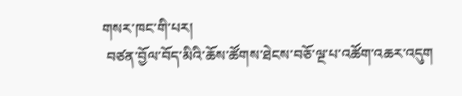གསར་ཁང་གི་པར།
 བཙན་བྱོལ་བོད་མིའི་ཆོས་ཚོགས་ཐེངས་བཅོ་ལྔ་པ་འཚོག་འཆར་འདུག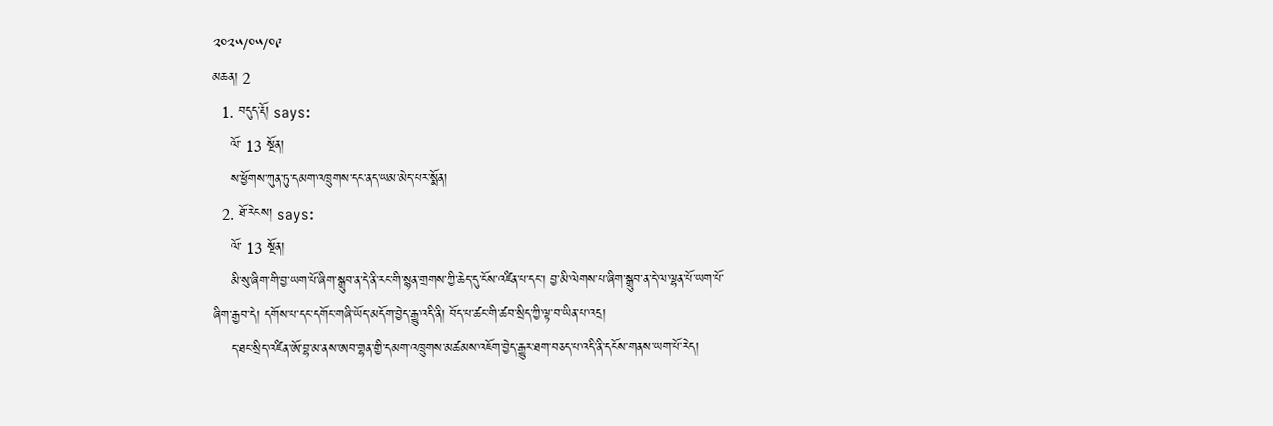༢༠༢༥/༠༥/༠༩
མཆན། 2
  1. བདུད་རྡོ། says:
    ལོ་ 13 སྔོན།
    ས་ཕྱོགས་ཀུན་ཏུ་དམག་འཁྲུགས་དང་ནད་ཡམ་མེད་པར་སྨོན།
  2. ཐོ་རེངས། says:
    ལོ་ 13 སྔོན།
    མི་སུ་ཞིག་གི་བྱ་ཡག་པོ་ཞིག་སྒྲུབ་ན་དེ་ནི་རང་གི་སྙན་གྲགས་ཀྱི་ཆེད་དུ་ངོས་འཛིན་པ་དང་། བྱ་མི་ལེགས་པ་ཞིག་སྒྲུབ་ན་དེ་ལ་ལྷན་པོ་ཡག་པོ་ཞིག་རྒྱབ་དེ། དགོས་པ་དང་དགོང་གཞི་ཡོད་མདོག་བྱེད་རྒྱུ་འདི་ནི། བོད་པ་ཚང་གི་ཚབ་སྲིད་ཀྱི་ལྟ་བ་ཡིན་པ་འདྲ།
    ད་ཐང་སྲིད་འཛིན་ཨོ་བྷ་མ་ནས་ཨབ་གྷན་གྱི་དམག་འཁྲུགས་མཚམས་འཇོག་བྱེད་རྒྱུར་ཐག་བཅད་པ་འདི་ནི་དངོས་གནས་ཡག་པོ་རེད།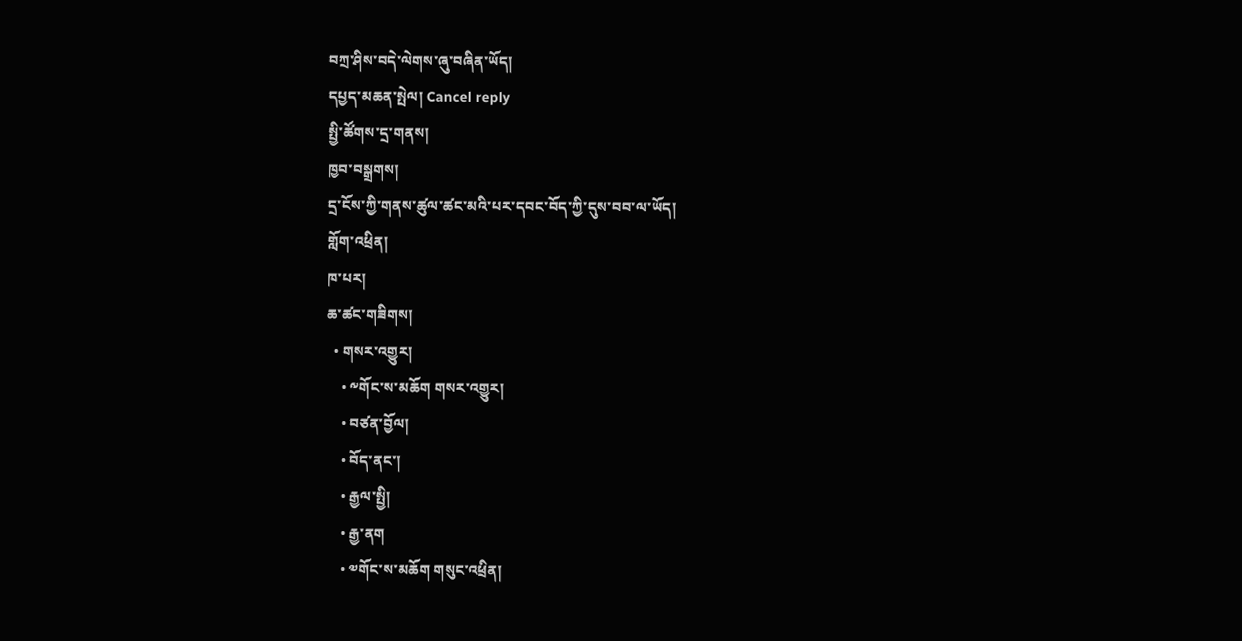བཀྲ་ཤིས་བདེ་ལེགས་ཞུ་བཞིན་ཡོད།
དཔྱད་མཆན་སྤེལ། Cancel reply
སྤྱི་ཚོགས་དྲ་གནས།
ཁྱབ་བསྒྲགས།
དྲ་ངོས་ཀྱི་གནས་ཚུལ་ཚང་མའི་པར་དབང་བོད་ཀྱི་དུས་བབ་ལ་ཡོད།
གློག་འཕྲིན།
ཁ་པར།
ཆ་ཚང་གཟིགས།
  • གསར་འགྱུར།
    • ༸གོང་ས་མཆོག གསར་འགྱུར།
    • བཙན་བྱོལ།
    • བོད་ནང་།
    • རྒྱལ་སྤྱི།
    • རྒྱ་ནག
    • ༧གོང་ས་མཆོག གསུང་འཕྲིན།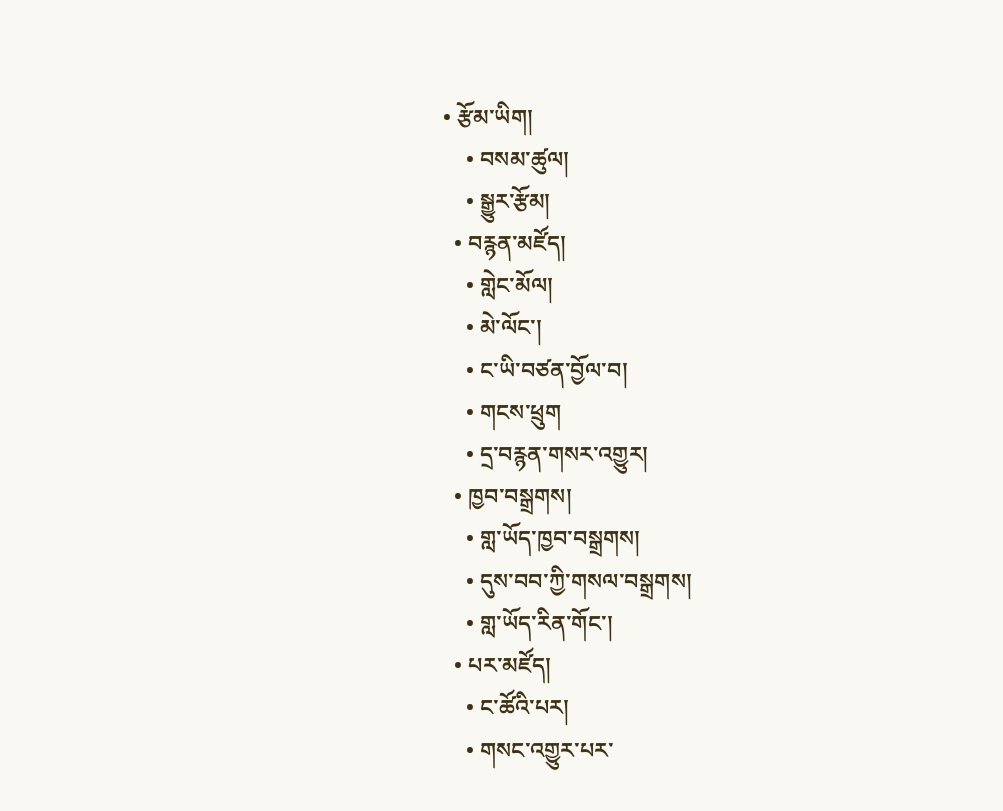• རྩོམ་ཡིག།
    • བསམ་ཚུལ།
    • སྒྱུར་རྩོམ།
  • བརྙན་མཛོད།
    • གླེང་མོལ།
    • མེ་ལོང་།
    • ང་ཡི་བཙན་བྱོལ་བ།
    • གངས་ཕྲུག
    • དྲ་བརྙན་གསར་འགྱུར།
  • ཁྱབ་བསྒྲགས།
    • གླ་ཡོད་ཁྱབ་བསྒྲགས།
    • དུས་བབ་ཀྱི་གསལ་བསྒྲགས།
    • གླ་ཡོད་རིན་གོང་།
  • པར་མཛོད།
    • ང་ཚོའི་པར།
    • གསང་འགྱུར་པར་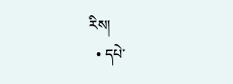རིས།
  • དཔེ་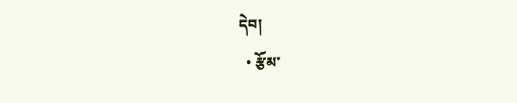དེབ།
  • རྩོམ་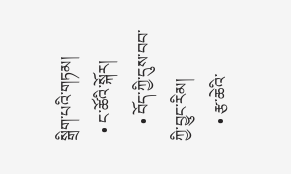སྒྲིག་པའི་གཏམ།
  • ང་ཚོའི་སྐོར།
    • བོད་ཀྱི་དུས་བབ་ཀྱི་བྱུང་རིམ།
    • རྩ་ཆེའི་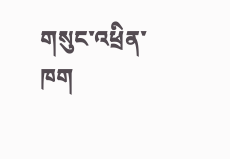གསུང་འཕྲིན་ཁག